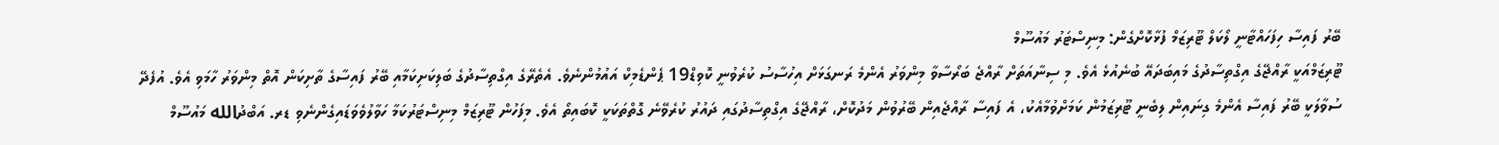ބޭރު ފައިސާ ހިފަހައްޓާނީ ލޯކަލް ޓޫރިޒަމް ފުޅާކޮށްގެން: މިނިސްޓަރު މައުސޫމް
ޓޫރިޒަމްއަކީ ރާއްޖޭގެ އިގްތިސާދުގެ މައިބަދައޭ ބުނެއުޅެ އެވެ. މި ސިނާއަތަށް ރާއްޖެ ބަރޯސާވާ މިންވަރު އެންމެ ރަނގަޅަށް އިހުސާސު ކުރެވުނީ ކޮވިޑް19 ޕެންޑެމިކް އައުމުންނެވެ. އެތެރޭގެ އިގްތިސާދުގެ ބަލިކަށިކަމާއި ބޭރު ފައިސާގެ ތާށިކަން އޮތް މިންވަރު ހާމަވި އެވެ. އުފެދޭ ސުވާލަކީ ބޭރު ފައިސާ އެންމެ ގިނައިން ލިބެނީ ޓޫރިޒަމުން ކަމަށްވުމާއެކު، އެ ފައިސާ ރާއްޖެއިން ބޭރުވުން މަދުކޮށް، ރާއްޖޭގެ އިގްތިސާދުގައި ދައުރު ކުރެވޭނެ ގޮތްތަކަކީ ކޮބައިތޯ އެވެ. މިފަހުން ޓޫރިޒަމް މިނިސްޓަރުކަމާ ހަވާލުވެވަޑައިގެންނެވި ޑރ. އަބްދުالله މައުސޫމް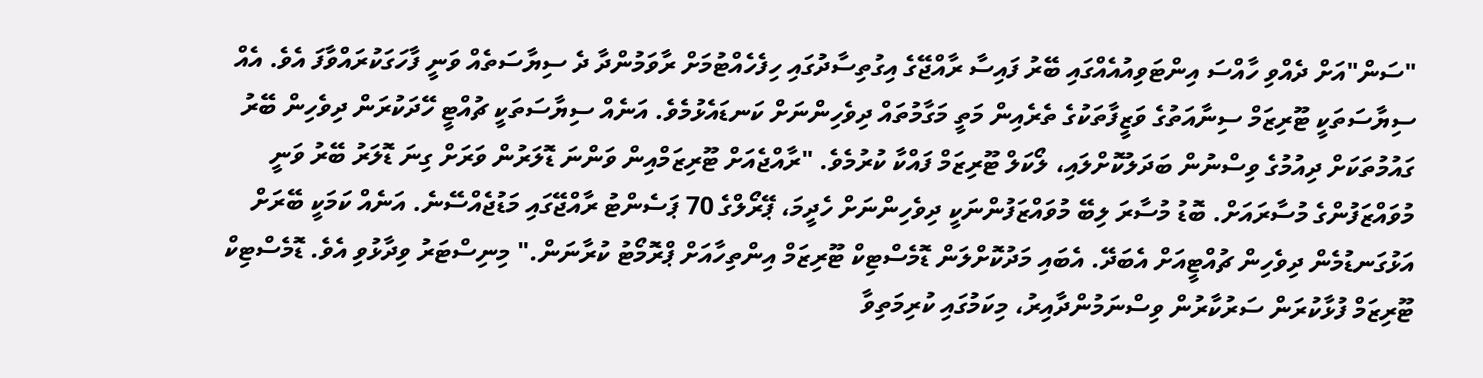"ސަން"އަށް ދެއްވި ހާއްސަ އިންޓަވިއުއެއްގައި ބޭރު ފައިސާ ރާއްޖޭގެ އިގުތިސާދުގައި ހިފެހެއްޓުމަށް ރާވަމުންދާ ދެ ސިޔާސަތެއް ވަނީ ފާހަގަކުރައްވާފަ އެވެ. އެއް ސިޔާސަތަކީ ޓޫރިޒަމް ސިނާއަތުގެ ވަޒީފާތަކުގެ ތެރެއިން މަތީ މަގާމުތައް ދިވެހިންނަށް ކަނޑައެޅުމެވެ. އަނެއް ސިޔާސަތަކީ ޗުއްޓީ ހޭދަކުރަން ދިވެހިން ބޭރު ގައުމުތަކަށް ދިއުމުގެ ވިސްނުން ބަދަލުކޮށްލައި، ލޯކަލް ޓޫރިޒަމް ފައްކާ ކުރުމެވެ. "ރާއްޖެއަށް ޓޫރިޒަމްއިން ވަންނަ ޑޮލަރުން ވަރަށް ގިނަ ޑޮލަރު ބޭރު ވަނީ މުވައްޒަފުންގެ މުސާރައަށް. ބޮޑު މުސާރަ ލިބޭ މުވައްޒަފުންނަކީ ދިވެހިންނަށް ހެދީމަ، ޕޭރޯލްގެ 70 ޕަސެންޓު ރާއްޖޭގައި މަޑުޖެއްސޭނެ. އަނެއް ކަމަކީ ބޭރަށް އަޅުގަނޑުމެން ދިވެހިން ޗުއްޓީއަށް އެބަދޭ. އެބައި މަދުކޮށްލަން ޑޮމެސްޓިކް ޓޫރިޒަމް އިންތިހާއަށް ޕްރޮމޯޓު ކުރާނަން." މިނިސްޓަރު ވިދާޅުވި އެވެ. ޑޮމެސްޓިކް ޓޫރިޒަމް ފުޅާކުރަން ސަރުކާރުން ވިސްނަމުންދާއިރު، މިކަމުގައި ކުރިމަތިވާ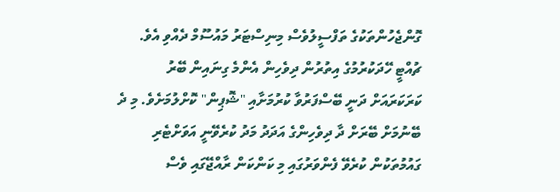ގޮންޖެހުންތަކުގެ ތަފްސީލުވެސް މިނިސްޓަރު މައުސޫމް ދެއްވި އެވެ. ޗުއްޓީ ހޭދަކުރުމުގެ އިތުރުން ދިވެހިން އެންމެ ގިނައިން ބޭރު ކަރަކަރައަށް ދަނީ ބޭސްފަރުވާ ކުރުމަށާއި "ޝޮޕިން" ކޮށްލުމަށެވެ. މި ދެ ބޭނުމަށް ބޭރަށް ދާ ދިވެހިންގެ އަދަދު މަދު ކުރެވޭނީ އަވަށްޓެރި ގައުމުތަކުން ކުރެވޭ ފެންވަރުގައި މި ކަންކަން ރާއްޖޭގައި ވެސް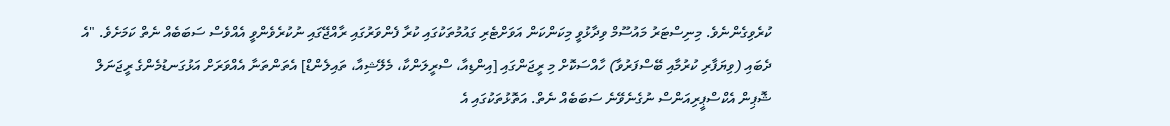ކުރެވިގެންނެވެ. މިނިސްޓަރު މައުސޫމް ވިދާޅުވީ މިކަންކަން އަވަށްޓެރި ގައުމުތަކުގައި ކުރާ ފެންވަރުގައި ރާއްޖޭގައި ނުކުރެވެންވީ އެއްވެސް ސަބަބެއް ނެތް ކަމަށެވެ. "އެ ދެބައި (ވިޔަފާރި ކުރުމާއި ބޭސްފަރުވާ) ހާއްސަކޮށް މި ރީޖަންގައި [އިންޑިއާ، ސްރީލަންކާ، މެލޭޝިއާ، ތައިލެންޑް] އެތަންތަނާ އެއްވަރަށް އަޅުގަނޑުމެންގެ ރީޖަނަލް ޝޮޕިން އެކްސްޕީރިއަންސް ނުގެނެވޭނެ ސަބަބެއް ނެތް. އަތޮޅުތަކުގައި އެ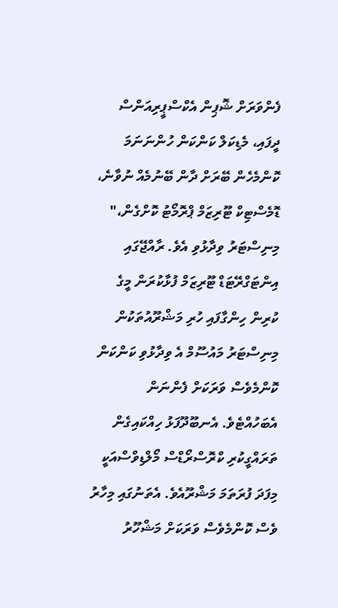ފެންވަރަށް ޝޮޕިން އެކްސްޕީރިއަންސް ދީފައި، މެޑިކަލް ކަންކަން ހުންނަނަމަ ކޮންމެހެން ބޭރަށް ދާން ބޭނުމެއް ނުވާނެ، ޑޮމެސްޓިކް ޓޫރިޒަމް ޕްރޮމޯޓު ކޮށްގެން،" މިނިސްޓަރު ވިދާޅުވި އެވެ. ރާއްޖޭގައި އިންޓަގްރޭޓަޑް ޓޫރިޒަމް ފުޅާކުރަން މީގެ ކުރިން ހިންގާފައި ހުރި މަޝްރޫއުތަކުން މިނިސްޓަރު މައުސޫމް އެ ވިދާޅުވި ކަންކަން ކޮންމެވެސް ވަރަކަށް ފެންނަން އެބަހުއްޓެވެ. އެނބޫދޫފަޅު ހިއްކައިގެން ތަރައްގީކުރި ކްރޮސްރޯޑްސް މޯލްޑިވްސްއަކީ މިފަދަ ފުރަތަމަ މަޝްރޫއެވެ. އެތަނުގައި މިހާރު ވެސް ކޮންމެވެސް ވަރަކަށް މަޝްހޫރު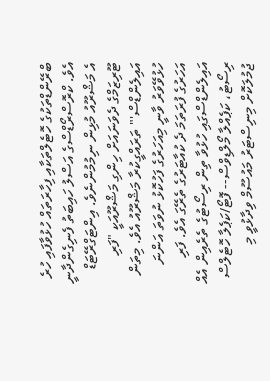ބްރޭންޑްތަކުގެ ހޮޓެލްތަކާއި ފިހާރަތައް ހުޅުވާފައި ހުރެ އެވެ. ކްރޮސްރޯޑްސްގެ އަސްލު ހައިބަތު ފެނިގެންދާނީ އެ މަޝްރޫއު މުޅިން ނިމުމުންނެވެ. އިންޓަގްރޭޓަޑް ޓޫރިޒަމްގެ ދެވަނައަށް ހިންގި މަޝްރޫއަކީ "ފަރި އައިލެންޑްސް'" ތަރައްގީކުރާ މަޝްރޫއު އެވެ. މިތަން ހުޅުވޭވަރު ވާނީ މިއަހަރުގެ ފަހުކޮޅު ނުވަތަ އަންނަ އަހަރުގެ ފުރަތަމަ ދެ ކުއާޓަރުގެ ތެރޭގަ އެވެ. ފަރި އައިލެންޑްސްގައި ހުޅުވާ ތިން ރިސޯޓުގެ ތެރެއިން އެއް ރިސޯޓު، ކަޕެއްލާ މޯލްޑިވްސް-- ފޮޓޯ/ކަޕެލާ ހޮޓެލްސް ޖުމުލަކޮށް މިނިސްޓަރު މައުސޫމް ވިދާޅުވީ މި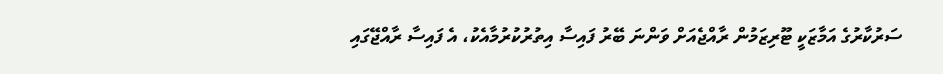ސަރުކާރުގެ އަމާޒަކީ ޓޫރިޒަމުން ރާއްޖެއަށް ވަންނަ ބޭރު ފައިސާ އިތުރުކުރުމާއެކު، އެ ފައިސާ ރާއްޖޭގައި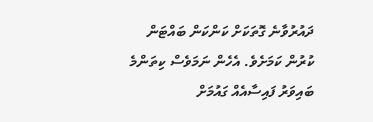ދައުރުވާނެ ގޮތަކަށް ކަންކަން ބައްޓަން ކުރުން ކަމަށެވެ. އެހެން ނަމަވެސް ކިތަންމެ ބައިވަރު ފައިސާއެއް ގައުމަށް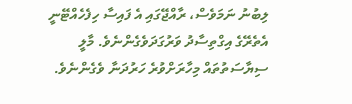ލިބުނު ނަމަވެސް، ރާއްޖޭގައި އެ ފައިސާ ހިފެހެއްޓޭނީ އެތެރޭގެ އިގްތިސާދު ވަރުގަދަވެގެންނެވެ. މާލީ ސިޔާސަތުތައް މިހާރަށްވުރެ ހަރުދަނާ ވެގެންނެވެ.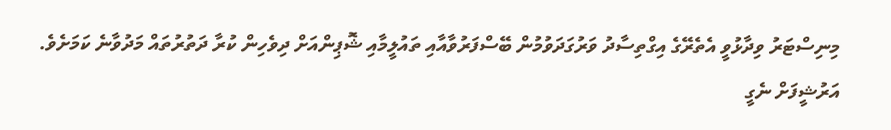މިނިސްޓަރު ވިދާޅުވީ އެތެރޭގެ އިގްތިސާދު ވަރުގަދަވުމުން ބޭސްފަރުވާއާއި ތައުލީމާއި ޝޮޕިންއަށް ދިވެހިން ކުރާ ދަތުރުތައް މަދުވާނެ ކަމަށެވެ.
އަރުޝީފަށް ނެގީ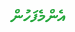އެންމެފަހުން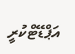އަޕްޑޭޓްކުރީ